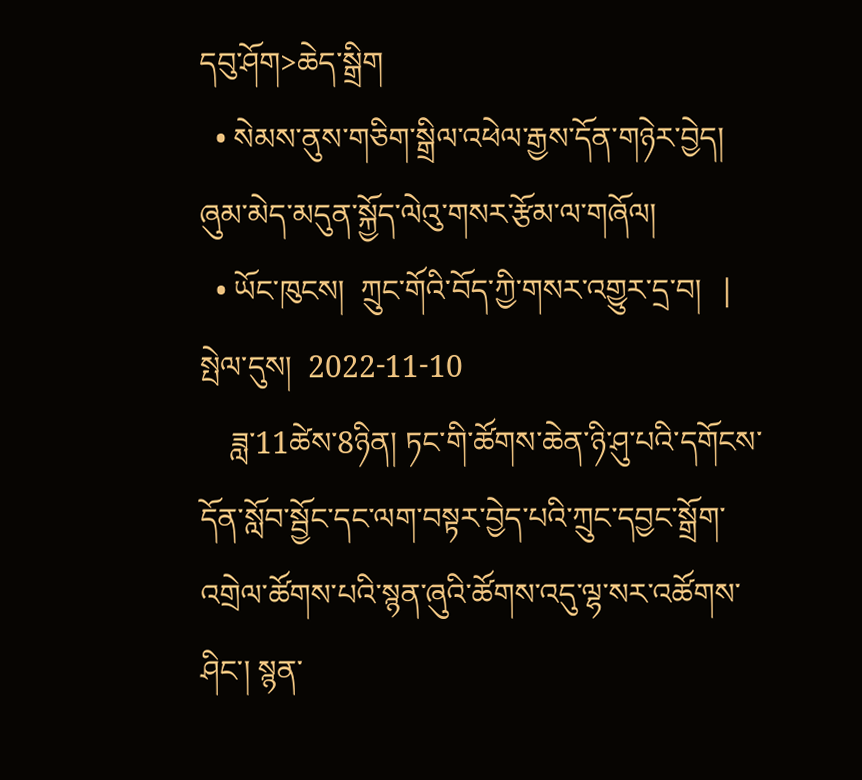དབུ་ཤོག>ཆེད་སྒྲིག
  • སེམས་ནུས་གཅིག་སྒྲིལ་འཕེལ་རྒྱས་དོན་གཉེར་བྱེད། ཞུམ་མེད་མདུན་སྐྱོད་ལེའུ་གསར་རྩོམ་ལ་གཞོལ།
  • ཡོང་ཁུངས།  ཀྲུང་གོའི་བོད་ཀྱི་གསར་འགྱུར་དྲ་བ།   |     སྤེལ་དུས།  2022-11-10
    ཟླ་11ཚེས་8ཉིན། ཏང་གི་ཚོགས་ཆེན་ཉི་ཤུ་པའི་དགོངས་དོན་སློབ་སྦྱོང་དང་ལག་བསྟར་བྱེད་པའི་ཀྲུང་དབྱང་སྒྲོག་འགྲེལ་ཚོགས་པའི་སྙན་ཞུའི་ཚོགས་འདུ་ལྷ་སར་འཚོགས་ཤིང་། སྙན་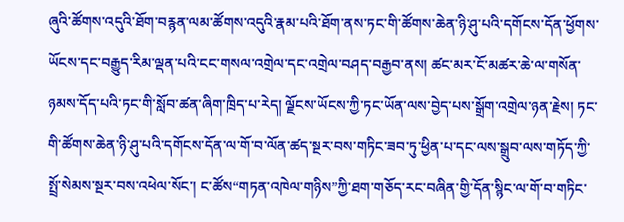ཞུའི་ཚོགས་འདུའི་ཐོག་བརྙན་ལམ་ཚོགས་འདུའི་རྣམ་པའི་ཐོག་ནས་ཏང་གི་ཚོགས་ཆེན་ཉི་ཤུ་པའི་དགོངས་དོན་ཕྱོགས་ཡོངས་དང་བརྒྱུད་རིམ་ལྡན་པའི་ངང་གསལ་འགྲེལ་དང་འགྲེལ་བཤད་བརྒྱབ་ནས། ཚང་མར་ངོ་མཚར་ཆེ་ལ་གསོན་ཉམས་དོད་པའི་ཏང་གི་སློབ་ཚན་ཞིག་ཁྲིད་པ་རེད། ལྗོངས་ཡོངས་ཀྱི་ཏང་ཡོན་ལས་བྱེད་པས་སྒྲོག་འགྲེལ་ཉན་རྗེས། ཏང་གི་ཚོགས་ཆེན་ཉི་ཤུ་པའི་དགོངས་དོན་ལ་གོ་བ་ལོན་ཚད་སྔར་བས་གཏིང་ཟབ་ཏུ་ཕྱིན་པ་དང་ལས་སྒྲུབ་ལས་གཏོད་ཀྱི་སྤྲོ་སེམས་སྔར་བས་འཕེལ་སོང་། ང་ཚོས“གཏན་འཁེལ་གཉིས”ཀྱི་ཐག་གཅོད་རང་བཞིན་གྱི་དོན་སྙིང་ལ་གོ་བ་གཏིང་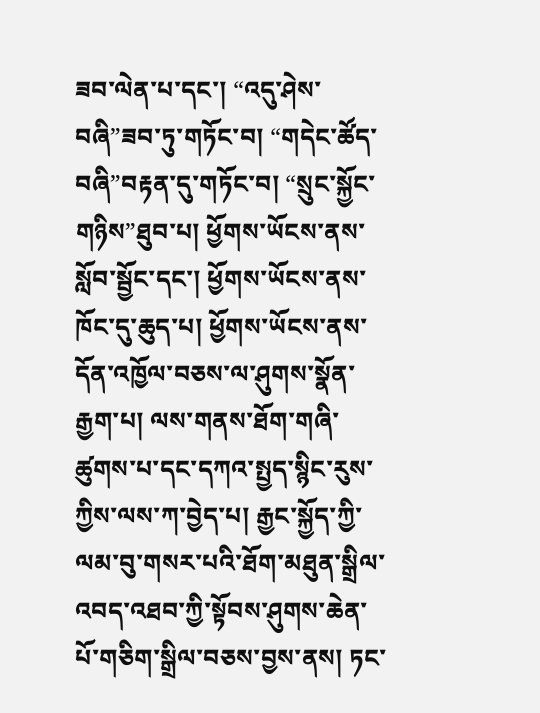ཟབ་ལེན་པ་དང་། “འདུ་ཤེས་བཞི”ཟབ་ཏུ་གཏོང་བ། “གདེང་ཚོད་བཞི”བརྟན་དུ་གཏོང་བ། “སྲུང་སྐྱོང་གཉིས”ཐུབ་པ། ཕྱོགས་ཡོངས་ནས་སློབ་སྦྱོང་དང་། ཕྱོགས་ཡོངས་ནས་ཁོང་དུ་ཆུད་པ། ཕྱོགས་ཡོངས་ནས་དོན་འཁྱོལ་བཅས་ལ་ཤུགས་སྣོན་རྒྱག་པ། ལས་གནས་ཐོག་གཞི་ཚུགས་པ་དང་དཀའ་སྤྱད་སྙིང་རུས་ཀྱིས་ལས་ཀ་བྱེད་པ། རྒྱང་སྐྱོད་ཀྱི་ལམ་བུ་གསར་པའི་ཐོག་མཐུན་སྒྲིལ་འབད་འཐབ་ཀྱི་སྟོབས་ཤུགས་ཆེན་པོ་གཅིག་སྒྲིལ་བཅས་བྱས་ནས། ཏང་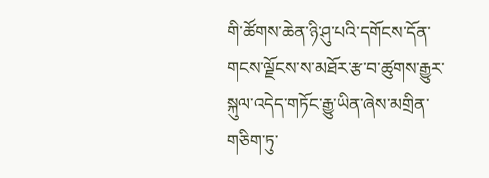གི་ཚོགས་ཆེན་ཉི་ཤུ་པའི་དགོངས་དོན་གངས་ལྗོངས་ས་མཐོར་རྩ་བ་ཚུགས་རྒྱུར་སྐུལ་འདེད་གཏོང་རྒྱུ་ཡིན་ཞེས་མགྲིན་གཅིག་ཏུ་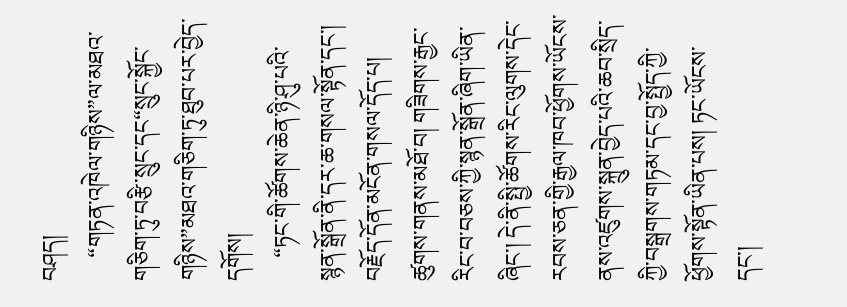བཤད།
    “གཏན་འཁེལ་གཉིས”ལ་མཐའ་གཅིག་ཏུ་བརྩི་སྲུང་དང“སྲུང་སྐྱོང་གཉིས”མཐའ་གཅིག་ཏུ་ཐུབ་པར་བྱེད་དགོས།
    “ཏང་གི་ཚོགས་ཆེན་ཉི་ཤུ་པའི་སྙན་སྒྲོན་ནི་དར་ཆ་གསལ་སྟོན་དང་། བརྗོད་དོན་མངོན་གསལ་དོད་པ། ཚུགས་གནས་མཐོ་བ། གཟིགས་རྒྱང་རིང་བ་བཅས་ཀྱི་སྙན་སྒྲོན་ཞིག་ཡིན་ཞིང་། དེ་ནི་སྤྱི་ཚོགས་རིང་ལུགས་དེང་རབས་ཅན་གྱི་རྒྱལ་ཁབ་ཕྱོགས་ཡོངས་ནས་འཛུགས་སྐྲུན་བྱེད་པའི་ཆབ་སྲིད་ཀྱི་བསྒྲགས་གཏམ་དང་བྱ་སྤྱོད་ཀྱི་ཕྱོགས་སྟོན་ཡིན་པས། ཏང་ཡོངས་དང་།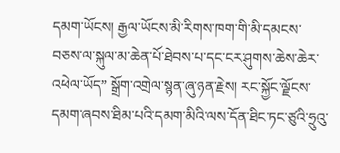དམག་ཡོངས། རྒྱལ་ཡོངས་མི་རིགས་ཁག་གི་མི་དམངས་བཅས་ལ་སྐུལ་མ་ཆེན་པོ་ཐེབས་པ་དང་ངར་ཤུགས་ཆེས་ཆེར་འཕེལ་ཡོད” སྒྲོག་འགྲེལ་སྙན་ཞུ་ཉན་རྗེས། རང་སྐྱོང་ལྗོངས་དམག་ཞབས་ཐིམ་པའི་དམག་མིའི་ལས་དོན་ཐིང་ཏང་ཙུའི་ཧྲུའུ་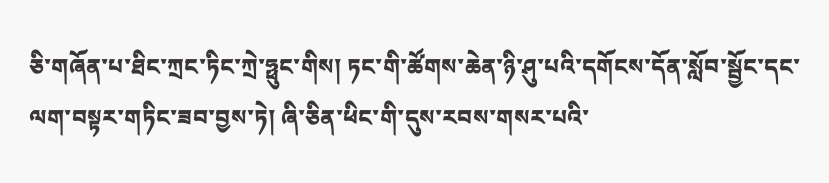ཅི་གཞོན་པ་ཐིང་ཀྲང་ཏིང་ཀྲེ་ཧྥུང་གིས། ཏང་གི་ཚོགས་ཆེན་ཉི་ཤུ་པའི་དགོངས་དོན་སློབ་སྦྱོང་དང་ལག་བསྟར་གཏིང་ཟབ་བྱས་ཏེ། ཞི་ཅིན་ཕིང་གི་དུས་རབས་གསར་པའི་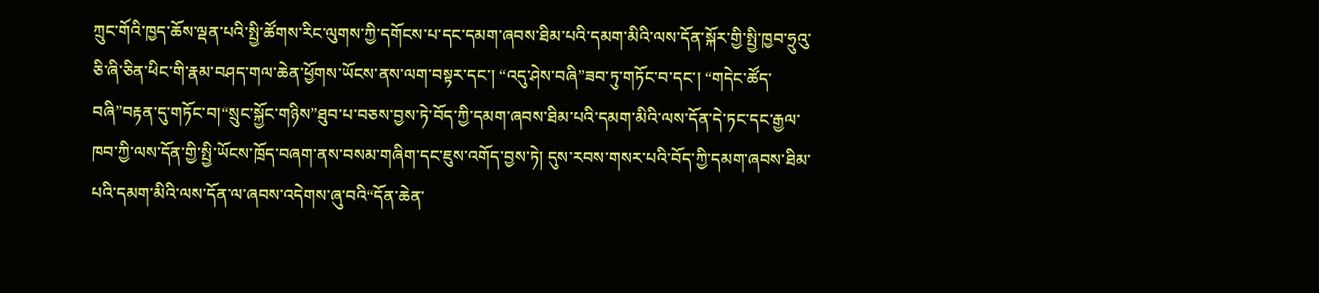ཀྲུང་གོའི་ཁྱད་ཆོས་ལྡན་པའི་སྤྱི་ཚོགས་རིང་ལུགས་ཀྱི་དགོངས་པ་དང་དམག་ཞབས་ཐིམ་པའི་དམག་མིའི་ལས་དོན་སྐོར་གྱི་སྤྱི་ཁྱབ་ཧྲུའུ་ཅི་ཞི་ཅིན་ཕིང་གི་རྣམ་བཤད་གལ་ཆེན་ཕྱོགས་ཡོངས་ནས་ལག་བསྟར་དང་། “འདུ་ཤེས་བཞི”ཟབ་ཏུ་གཏོང་བ་དང་། “གདེང་ཚོད་བཞི”བརྟན་དུ་གཏོང་བ།“སྲུང་སྐྱོང་གཉིས”ཐུབ་པ་བཅས་བྱས་ཏེ་བོད་ཀྱི་དམག་ཞབས་ཐིམ་པའི་དམག་མིའི་ལས་དོན་དེ་ཏང་དང་རྒྱལ་ཁབ་ཀྱི་ལས་དོན་གྱི་སྤྱི་ཡོངས་ཁྲོད་བཞག་ནས་བསམ་གཞིག་དང་ཇུས་འགོད་བྱས་ཏེ། དུས་རབས་གསར་པའི་བོད་ཀྱི་དམག་ཞབས་ཐིམ་པའི་དམག་མིའི་ལས་དོན་ལ་ཞབས་འདེགས་ཞུ་བའི“དོན་ཆེན་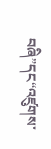བཞི”དང“འཛུགས་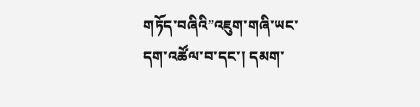གཏོད་བཞིའི”འཇུག་གཞི་ཡང་དག་འཚོལ་བ་དང་། དམག་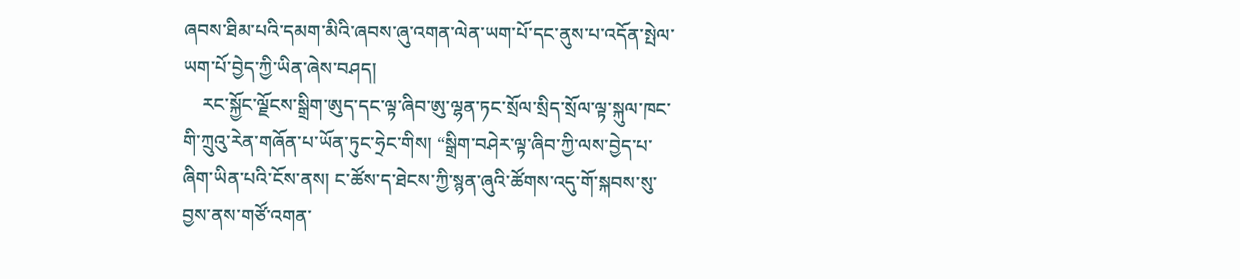ཞབས་ཐིམ་པའི་དམག་མིའི་ཞབས་ཞུ་འགན་ལེན་ཡག་པོ་དང་ནུས་པ་འདོན་སྤེལ་ཡག་པོ་བྱེད་ཀྱི་ཡིན་ཞེས་བཤད།
    རང་སྐྱོང་ལྗོངས་སྒྲིག་ཨུད་དང་ལྟ་ཞིབ་ཨུ་ལྷན་ཏང་སྲོལ་སྲིད་སྲོལ་ལྟ་སྐུལ་ཁང་གི་ཀྲུའུ་རེན་གཞོན་པ་ཡོན་ཏུང་ཧྲེང་གིས། “སྒྲིག་བཤེར་ལྟ་ཞིབ་ཀྱི་ལས་བྱེད་པ་ཞིག་ཡིན་པའི་ངོས་ནས། ང་ཚོས་ད་ཐེངས་ཀྱི་སྙན་ཞུའི་ཚོགས་འདུ་གོ་སྐབས་སུ་བྱས་ནས་གཙོ་འགན་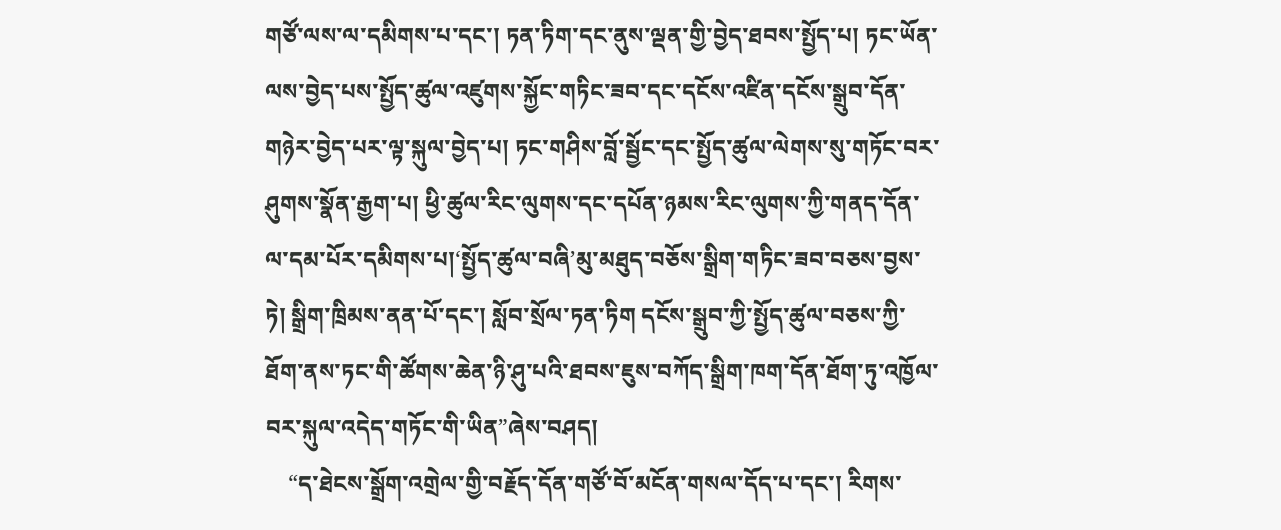གཙོ་ལས་ལ་དམིགས་པ་དང་། ཏན་ཏིག་དང་ནུས་ལྡན་གྱི་བྱེད་ཐབས་སྤྱོད་པ། ཏང་ཡོན་ལས་བྱེད་པས་སྤྱོད་ཚུལ་འཛུགས་སྐྱོང་གཏིང་ཟབ་དང་དངོས་འཛིན་དངོས་སྒྲུབ་དོན་གཉེར་བྱེད་པར་ལྟ་སྐུལ་བྱེད་པ། ཏང་གཤིས་བློ་སྦྱོང་དང་སྤྱོད་ཚུལ་ལེགས་སུ་གཏོང་བར་ཤུགས་སྣོན་རྒྱག་པ། ཕྱི་ཚུལ་རིང་ལུགས་དང་དཔོན་ཉམས་རིང་ལུགས་ཀྱི་གནད་དོན་ལ་དམ་པོར་དམིགས་པ།‘སྤྱོད་ཚུལ་བཞི’མུ་མཐུད་བཅོས་སྒྲིག་གཏིང་ཟབ་བཅས་བྱས་ཏེ། སྒྲིག་ཁྲིམས་ནན་པོ་དང་། སློབ་སྲོལ་ཏན་ཏིག དངོས་སྒྲུབ་ཀྱི་སྤྱོད་ཚུལ་བཅས་ཀྱི་ཐོག་ནས་ཏང་གི་ཚོགས་ཆེན་ཉི་ཤུ་པའི་ཐབས་ཇུས་བཀོད་སྒྲིག་ཁག་དོན་ཐོག་ཏུ་འཁྱོལ་བར་སྐུལ་འདེད་གཏོང་གི་ཡིན”ཞེས་བཤད།
    “ད་ཐེངས་སྒྲོག་འགྲེལ་གྱི་བརྗོད་དོན་གཙོ་བོ་མངོན་གསལ་དོད་པ་དང་། རིགས་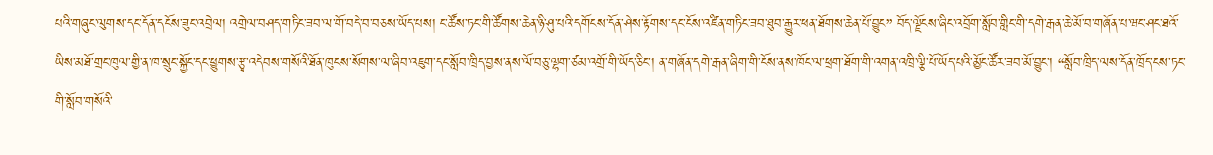པའི་གཞུང་ལུགས་དང་དོན་དངོས་ཟུང་འབྲེལ། འགྲེལ་བཤད་གཏིང་ཟབ་ལ་གོ་བདེ་བ་བཅས་ཡོད་པས། ང་ཚོས་ཏང་གི་ཚོགས་ཆེན་ཉི་ཤུ་པའི་དགོངས་དོན་ཤེས་རྟོགས་དང་ངོས་འཛིན་གཏིང་ཟབ་ཐུབ་རྒྱུར་ཕན་ཐོགས་ཆེན་པོ་བྱུང” བོད་ལྗོངས་ཞིང་འབྲོག་སློབ་གླིང་གི་དགེ་རྒན་ཆེ་མོ་བ་གཞོན་པ་ཝང་ཤང་ཐའོ་ཡིས་མཐོ་གྲང་ཁུལ་གྱི་ན་ཁ་སྲུང་སྐྱོང་དང་ཕྱུགས་རྩྭ་འདེབས་གསོའི་ཐོན་ཁུངས་སོགས་ལ་ཞིབ་འཇུག་དང་སློབ་ཁྲིད་བྱས་ནས་ལོ་བཅུ་ལྷག་ཙམ་འགྲོ་གི་ཡོད་ཅིང་། ན་གཞོན་དགེ་རྒན་ཞིག་གི་ངོས་ནས་ཁོང་ལ་ཕྲག་ཐོག་གི་འགན་འཁྲི་ལྕི་པོ་ཡོད་པའི་མྱོང་ཚོར་ཟབ་མོ་བྱུང་། “སློབ་ཁྲིད་ལས་དོན་ཁྲོད་ངས་ཏང་གི་སློབ་གསོའི་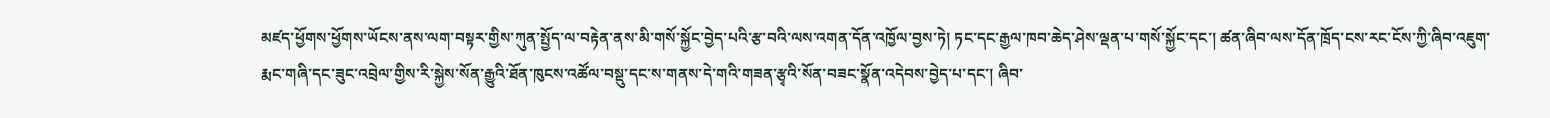མཛད་ཕྱོགས་ཕྱོགས་ཡོངས་ནས་ལག་བསྟར་གྱིས་ཀུན་སྤྱོད་ལ་བརྟེན་ནས་མི་གསོ་སྐྱོང་བྱེད་པའི་རྩ་བའི་ལས་འགན་དོན་འཁྱོལ་བྱས་ཏེ། ཏང་དང་རྒྱལ་ཁབ་ཆེད་ཤེས་ལྡན་པ་གསོ་སྐྱོང་དང་། ཚན་ཞིབ་ལས་དོན་ཁྲོད་ངས་རང་ངོས་ཀྱི་ཞིབ་འཇུག་རྨང་གཞི་དང་ཟུང་འབྲེལ་གྱིས་རི་སྐྱེས་སོན་རྒྱུའི་ཐོན་ཁུངས་འཚོལ་བསྡུ་དང་ས་གནས་དེ་གའི་གཟན་རྩྭའི་སོན་བཟང་སྣོན་འདེབས་བྱེད་པ་དང་། ཞིབ་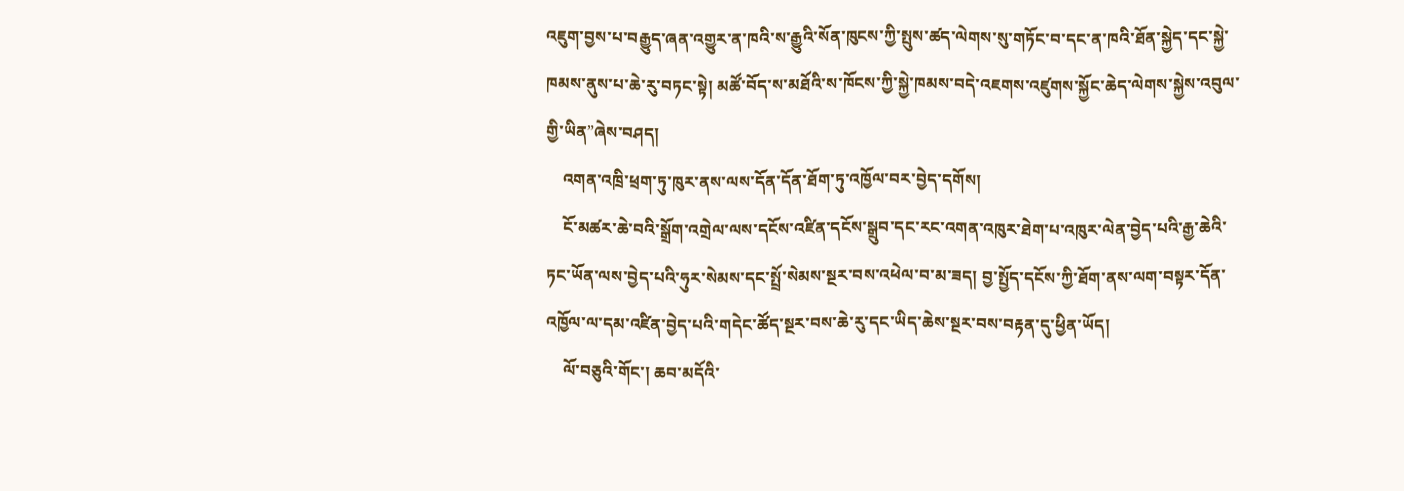འཇུག་བྱས་པ་བརྒྱུད་ཞན་འགྱུར་ན་ཁའི་ས་རྒྱུའི་སོན་ཁུངས་ཀྱི་སྤུས་ཚད་ལེགས་སུ་གཏོང་བ་དང་ན་ཁའི་ཐོན་སྐྱེད་དང་སྐྱེ་ཁམས་ནུས་པ་ཆེ་རུ་བཏང་སྟེ། མཚོ་བོད་ས་མཐོའི་ས་ཁོངས་ཀྱི་སྐྱེ་ཁམས་བདེ་འཇགས་འཛུགས་སྐྱོང་ཆེད་ལེགས་སྐྱེས་འབུལ་གྱི་ཡིན”ཞེས་བཤད།
    འགན་འཁྲི་ཕྲག་ཏུ་ཁུར་ནས་ལས་དོན་དོན་ཐོག་ཏུ་འཁྱོལ་བར་བྱེད་དགོས།
    ངོ་མཚར་ཆེ་བའི་སྒྲོག་འགྲེལ་ལས་དངོས་འཛིན་དངོས་སྒྲུབ་དང་རང་འགན་འཁུར་ཐེག་པ་འཁུར་ལེན་བྱེད་པའི་རྒྱ་ཆེའི་ཏང་ཡོན་ལས་བྱེད་པའི་ཧུར་སེམས་དང་སྤྲོ་སེམས་སྔར་བས་འཕེལ་བ་མ་ཟད། བྱ་སྤྱོད་དངོས་ཀྱི་ཐོག་ནས་ལག་བསྟར་དོན་འཁྱོལ་ལ་དམ་འཛིན་བྱེད་པའི་གདེང་ཚོད་སྔར་བས་ཆེ་རུ་དང་ཡིད་ཆེས་སྔར་བས་བརྟན་དུ་ཕྱིན་ཡོད།
    ལོ་བཅུའི་གོང་། ཆབ་མདོའི་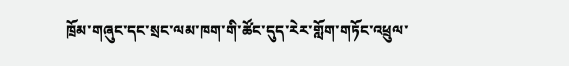ཁྲོམ་གཞུང་དང་སྲང་ལམ་ཁག་གི་ཚོང་དུད་རེར་གློག་གཏོང་འཕྲུལ་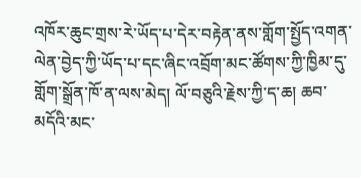འཁོར་ཆུང་གྲས་རེ་ཡོད་པ་དེར་བརྟེན་ནས་གློག་སྤྱོད་འགན་ལེན་བྱེད་ཀྱི་ཡོད་པ་དང་ཞིང་འབྲོག་མང་ཚོགས་ཀྱི་ཁྱིམ་དུ་གློག་སྒྲོན་ཁོ་ན་ལས་མེད། ལོ་བཅུའི་རྗེས་ཀྱི་ད་ཆ། ཆབ་མདོའི་མང་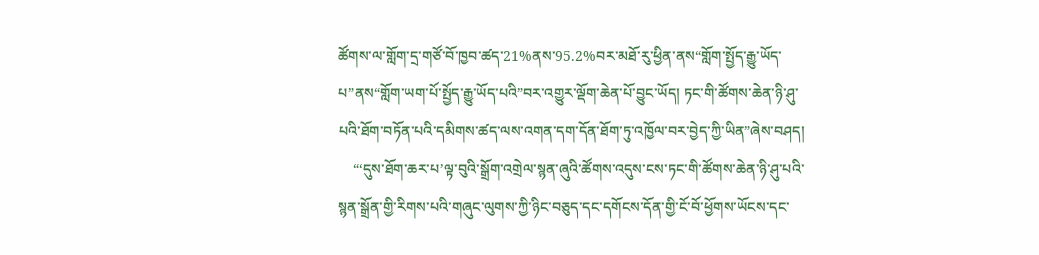ཚོགས་ལ་གློག་དྲ་གཙོ་བོ་ཁྱབ་ཚད་21%ནས་95.2%བར་མཐོ་རུ་ཕྱིན་ནས“གློག་སྤྱོད་རྒྱུ་ཡོད་པ”ནས“གློག་ཡག་པོ་སྤྱོད་རྒྱུ་ཡོད་པའི”བར་འགྱུར་ལྡོག་ཆེན་པོ་བྱུང་ཡོད། ཏང་གི་ཚོགས་ཆེན་ཉི་ཤུ་པའི་ཐོག་བཏོན་པའི་དམིགས་ཚད་ལས་འགན་དག་དོན་ཐོག་ཏུ་འཁྱོལ་བར་བྱེད་ཀྱི་ཡིན”ཞེས་བཤད།
    “‘དུས་ཐོག་ཆར་པ’ལྟ་བུའི་སྒྲོག་འགྲེལ་སྙན་ཞུའི་ཚོགས་འདུས་ངས་ཏང་གི་ཚོགས་ཆེན་ཉི་ཤུ་པའི་སྙན་སྒྲོན་གྱི་རིགས་པའི་གཞུང་ལུགས་ཀྱི་ཉིང་བཅུད་དང་དགོངས་དོན་གྱི་ངོ་བོ་ཕྱོགས་ཡོངས་དང་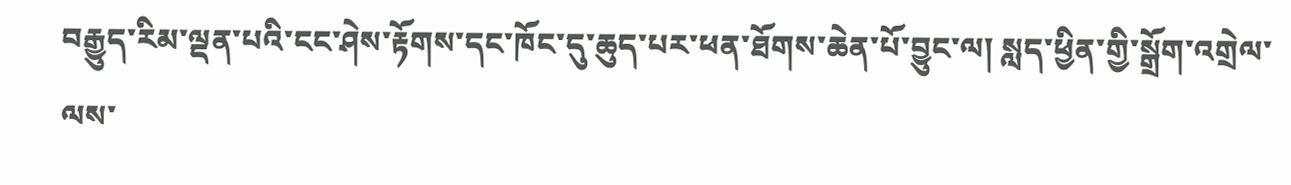བརྒྱུད་རིམ་ལྡན་པའི་ངང་ཤེས་རྟོགས་དང་ཁོང་དུ་ཆུད་པར་ཕན་ཐོགས་ཆེན་པོ་བྱུང་ལ། སླད་ཕྱིན་གྱི་སྒྲོག་འགྲེལ་ལས་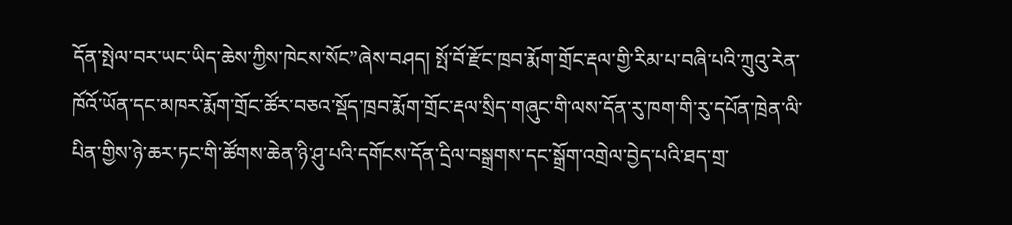དོན་སྤེལ་བར་ཡང་ཡིད་ཆེས་ཀྱིས་ཁེངས་སོང”ཞེས་བཤད། སྤོ་བོ་རྫོང་ཁྲབ་རྨོག་གྲོང་རྡལ་གྱི་རིམ་པ་བཞི་པའི་ཀྲུའུ་རེན་ཁོའོ་ཡོན་དང་མཁར་རྨོག་གྲོང་ཚོར་བཅའ་སྡོད་ཁྲབ་རྨོག་གྲོང་རྡལ་སྲིད་གཞུང་གི་ལས་དོན་རུ་ཁག་གི་རུ་དཔོན་ཁྲེན་ལི་པིན་གྱིས་ཉེ་ཆར་ཏང་གི་ཚོགས་ཆེན་ཉི་ཤུ་པའི་དགོངས་དོན་དྲིལ་བསྒྲགས་དང་སྒྲོག་འགྲེལ་བྱེད་པའི་ཐད་གྲ་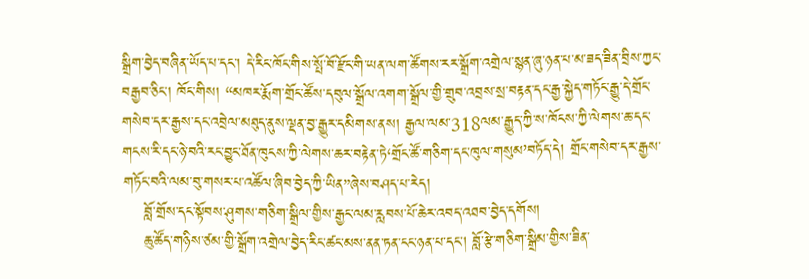སྒྲིག་བྱེད་བཞིན་ཡོད་པ་དང་། དེ་རིང་ཁོང་གིས་སྤོ་བོ་རྫོང་གི་ཡན་ལག་ཚོགས་རར་སྒྲོག་འགྲེལ་སྙན་ཞུ་ཉན་པ་མ་ཟད་ཟིན་བྲིས་ཀྱང་བརྒྱབ་ཅིང་། ཁོང་གིས། “མཁར་རྨོག་གྲོང་ཚོས་དབུལ་སྒྲོལ་འགག་སྒྲོལ་གྱི་གྲུབ་འབྲས་སྲ་བརྟན་དང་རྒྱ་སྐྱེད་གཏོང་རྒྱུ་དེ་གྲོང་གསེབ་དར་རྒྱས་དང་འབྲེལ་མཐུད་ནུས་ལྡན་བྱ་རྒྱུར་དམིགས་ནས། རྒྱལ་ལམ་318ལམ་རྒྱུད་ཀྱི་ས་ཁོངས་ཀྱི་ལེགས་ཆ་དང་གངས་རི་དང་ཉེ་བའི་རང་བྱུང་ཐོན་ཁུངས་ཀྱི་ལེགས་ཆར་བརྟེན་ཏེ‘གྲོང་ཚོ་གཅིག་དང་ཁུལ་གསུམ’བཏོད་དེ། གྲོང་གསེབ་དར་རྒྱས་གཏོང་བའི་ལམ་བུ་གསར་པ་འཚོལ་ཞིབ་བྱེད་ཀྱི་ཡིན”ཞེས་བཤད་པ་རེད།
    བློ་གྲོས་དང་སྟོབས་ཤུགས་གཅིག་སྒྲིལ་གྱིས་རྒྱང་ལམ་རླབས་པོ་ཆེར་འབད་འཐབ་བྱེད་དགོས།
    ཆུ་ཚོད་གཉིས་ཙམ་གྱི་སྒྲོག་འགྲེལ་བྱེད་རིང་ཚང་མས་ནན་ཏན་ངང་ཉན་པ་དང་། བློ་རྩེ་གཅིག་སྒྲིམ་གྱིས་ཟིན་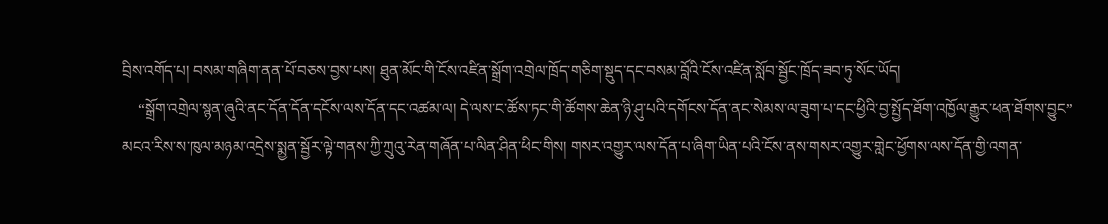བྲིས་འགོད་པ། བསམ་གཞིག་ནན་པོ་བཅས་བྱས་པས། ཐུན་མོང་གི་ངོས་འཛིན་སྒྲོག་འགྲེལ་ཁྲོད་གཅིག་སྡུད་དང་བསམ་བློའི་ངོས་འཛིན་སློབ་སྦྱོང་ཁྲོད་ཟབ་ཏུ་སོང་ཡོད།
    “སྒྲོག་འགྲེལ་སྙན་ཞུའི་ནང་དོན་དོན་དངོས་ལས་དོན་དང་འཚམ་ལ། དེ་ལས་ང་ཚོས་ཏང་གི་ཚོགས་ཆེན་ཉི་ཤུ་པའི་དགོངས་དོན་ནང་སེམས་ལ་ཟུག་པ་དང་ཕྱིའི་བྱ་སྤྱོད་ཐོག་འཁྱོལ་རྒྱུར་ཕན་ཐོགས་བྱུང” མངའ་རིས་ས་ཁུལ་མཉམ་འདྲེས་སྨྱན་སྦྱོར་ལྟེ་གནས་ཀྱི་ཀྲུའུ་རེན་གཞོན་པ་ལིན་ཤིན་ཕིང་གིས། གསར་འགྱུར་ལས་དོན་པ་ཞིག་ཡིན་པའི་ངོས་ནས་གསར་འགྱུར་གླེང་ཕྱོགས་ལས་དོན་གྱི་འགན་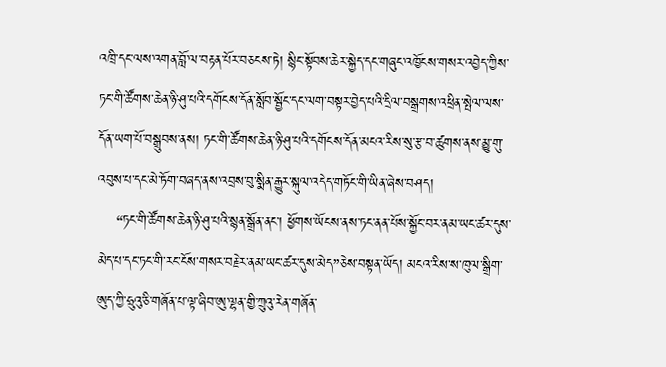འཁྲི་དང་ལས་འགན་བློ་ལ་བརྟན་པོར་བཅངས་ཏེ། སྙིང་སྟོབས་ཆེར་སྐྱེད་དང་གཞུང་འཁྱོངས་གསར་འབྱེད་ཀྱིས་ཏང་གི་ཚོགས་ཆེན་ཉི་ཤུ་པའི་དགོངས་དོན་སློབ་སྦྱོང་དང་ལག་བསྟར་བྱེད་པའི་དྲིལ་བསྒྲགས་འཕྲིན་སྤེལ་ལས་དོན་ཡག་པོ་བསྒྲུབས་ནས། ཏང་གི་ཚོགས་ཆེན་ཉི་ཤུ་པའི་དགོངས་དོན་མངའ་རིས་སུ་རྩ་བ་ཚུགས་ནས་མྱུ་གུ་འབུས་པ་དང་མེ་ཏོག་བཞད་ནས་འབྲས་བུ་སྨིན་རྒྱུར་སྐུལ་འདེད་གཏོང་གི་ཡིན་ཞེས་བཤད།
    “ཏང་གི་ཚོགས་ཆེན་ཉི་ཤུ་པའི་སྙན་སྒྲོན་ནང་། ཕྱོགས་ཡོངས་ནས་ཏང་ནན་པོས་སྐྱོང་བར་ནམ་ཡང་ཚར་དུས་མེད་པ་དང་ཏང་གི་རང་ངོས་གསར་བརྗེར་ནམ་ཡང་ཚར་དུས་མེད”ཅེས་བསྟན་ཡོད། མངའ་རིས་ས་ཁུལ་སྒྲིག་ཨུད་ཀྱི་ཧྲུའུ་ཅི་གཞོན་པ་ལྟ་ཞིབ་ཨུ་ལྷན་གྱི་ཀྲུའུ་རེན་གཞོན་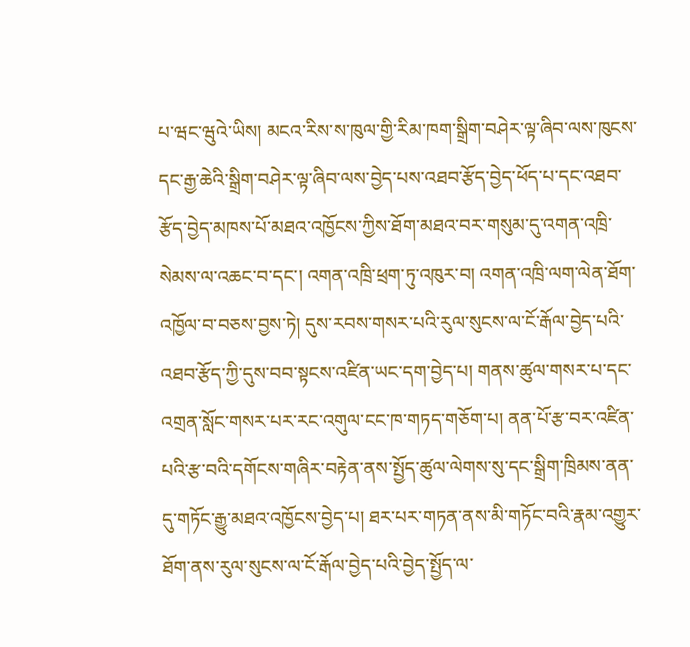པ་ཝང་ཝུའེ་ཡིས། མངའ་རིས་ས་ཁུལ་གྱི་རིམ་ཁག་སྒྲིག་བཤེར་ལྟ་ཞིབ་ལས་ཁུངས་དང་རྒྱ་ཆེའི་སྒྲིག་བཤེར་ལྟ་ཞིབ་ལས་བྱེད་པས་འཐབ་རྩོད་བྱེད་ཕོད་པ་དང་འཐབ་རྩོད་བྱེད་མཁས་པོ་མཐའ་འཁྱོངས་ཀྱིས་ཐོག་མཐའ་བར་གསུམ་དུ་འགན་འཁྲི་སེམས་ལ་འཆང་བ་དང་། འགན་འཁྲི་ཕྲག་ཏུ་འཁུར་བ། འགན་འཁྲི་ལག་ལེན་ཐོག་འཁྱོལ་བ་བཅས་བྱས་ཏེ། དུས་རབས་གསར་པའི་རུལ་སུངས་ལ་ངོ་རྒོལ་བྱེད་པའི་འཐབ་རྩོད་ཀྱི་དུས་བབ་སྟངས་འཛིན་ཡང་དག་བྱེད་པ། གནས་ཚུལ་གསར་པ་དང་འགྲན་སློང་གསར་པར་རང་འགུལ་ངང་ཁ་གཏད་གཅོག་པ། ནན་པོ་རྩ་བར་འཛིན་པའི་རྩ་བའི་དགོངས་གཞིར་བརྟེན་ནས་སྤྱོད་ཚུལ་ལེགས་སུ་དང་སྒྲིག་ཁྲིམས་ནན་དུ་གཏོང་རྒྱུ་མཐའ་འཁྱོངས་བྱེད་པ། ཐར་པར་གཏན་ནས་མི་གཏོང་བའི་རྣམ་འགྱུར་ཐོག་ནས་རུལ་སུངས་ལ་ངོ་རྒོལ་བྱེད་པའི་བྱེད་སྤྱོད་ལ་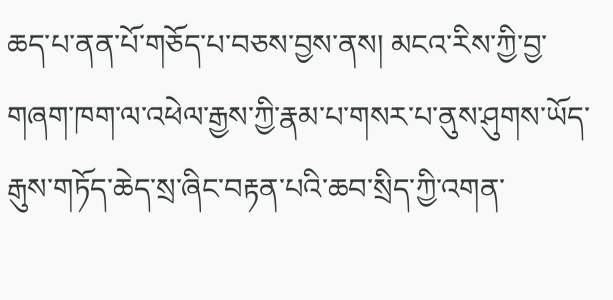ཆད་པ་ནན་པོ་གཅོད་པ་བཅས་བྱས་ནས། མངའ་རིས་ཀྱི་བྱ་གཞག་ཁག་ལ་འཕེལ་རྒྱས་ཀྱི་རྣམ་པ་གསར་པ་ནུས་ཤུགས་ཡོད་རྒུས་གཏོད་ཆེད་སྲ་ཞིང་བརྟན་པའི་ཆབ་སྲིད་ཀྱི་འགན་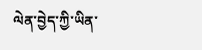ལེན་བྱེད་ཀྱི་ཡིན་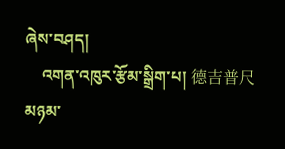ཞེས་བཤད།
    འགན་འཁུར་རྩོམ་སྒྲིག་པ། 德吉普尺
མཉམ་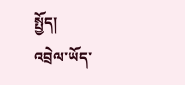སྤྱོད།
འབྲེལ་ཡོད་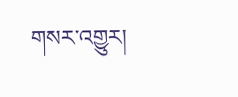གསར་འགྱུར།